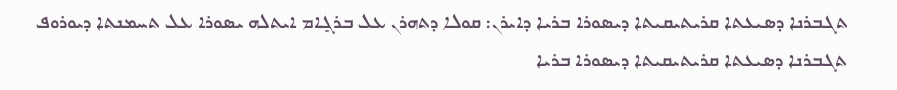ܬܓܒܪܢܐ ܕܣܝܥܬܐ ܩܪܝܬܝܩܝܬܐ ܕܝܣܘܪܐ ܒܪܝܐ ܕܐܝܪܢ: ܩܘܠܐ ܕܬܗܪܢ ܥܠ ܒܪܓܻܐܡ ܐܝܬܠܗ ܝܣܘܪܐ ܥܠ ܬܚܡܢܬܐ ܕܝܘܪܘܦ
ܬܓܒܪܢܐ ܕܣܝܥܬܐ ܩܪܝܬܝܩܝܬܐ ܕܝܣܘܪܐ ܒܪܝܐ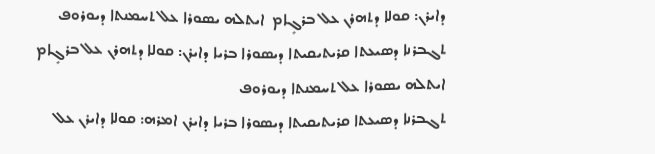ܕܐܝܪܢ: ܩܘܠܐ ܕܬܗܪܢ ܥܠ ܒܪܓܻܐܡ  ܐܝܬܠܗ ܝܣܘܪܐ ܥܠ ܬܚܡܢܬܐ ܕܝܘܪܘܦ
ܬܓܒܪܢܐ ܕܣܝܥܬܐ ܩܪܝܬܝܩܝܬܐ ܕܝܣܘܪܐ ܒܪܝܐ ܕܐܝܪܢ: ܩܘܠܐ ܕܬܗܪܢ ܥܠ ܒܪܓܻܐܡ  ܐܝܬܠܗ ܝܣܘܪܐ ܥܠ ܬܚܡܢܬܐ ܕܝܘܪܘܦ
ܬܓܒܪܢܐ ܕܣܝܥܬܐ ܩܪܝܬܝܩܝܬܐ ܕܝܣܘܪܐ ܒܪܝܐ ܕܐܝܪܢ ܐܡܪܗ: ܩܘܠܐ ܕܐܝܪܢ ܥܠ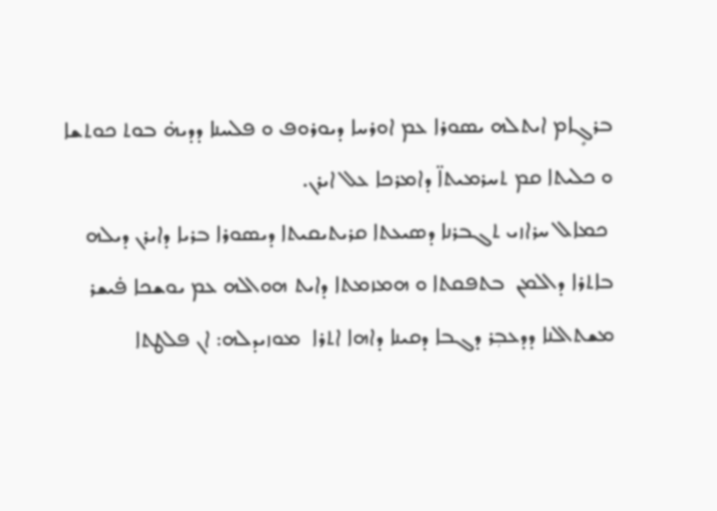ܒܪܓܻܐܡ ܐܝܬܠܗ ܝܣܘܪܐ ܥܡ ܐܘܪܚܐ ܕܝܘܪܘܦ ܘ ܦܠܚܢܐ ܕܕܝܗ̇ ܒܘܬ ܟܘܬܫܐ ܘ ܟܠܝܬܐ ܩܡ ܬܚܪܡܝܬܐ̈ ܕܐܡܪܟܐ ܥܠ ܐܝܪܢ.
 ܟܡܐܠ ܚܪܐܙܝ ܬܓܒܪܢܐ ܕܣܝܥܬܐ ܩܪܝܬܝܩܝܬܐ ܕܝܣܘܪܐ ܒܪܝܐ ܕܐܝܪܢ ܕܝܠܗ ܒܐܬܪܐ ܕܐܠܡܢ  ܒܬܦܩܬܐ ܘ ܗܡܙܡܬܐ ܕܐܝܬ ܗܘܐܠܗ ܥܡ ܝܘܫܟܐ ܦ̇ܝܫܪ ܡܫܬܐܠܢܐ ܕܕܥܒܼܪ ܕܓܒܐ ܕܩܝܢܐ ܕܐܗܐ ܐܬܪܐ  ܡܘܙܝܕܠܗ: ܐܢ ܦܠܛܬܐ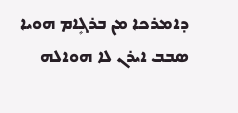ܕܐܡܪܟܐ ܡܢ ܒܪܓܻܐܡ ܗܘܝܐ ܣܒܒ ܐܝܪܢ ܠܐ ܗܘܐܠܗ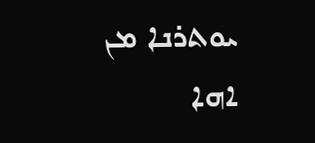ܝܘܬܪܢܐ ܡܢ ܐܗܐ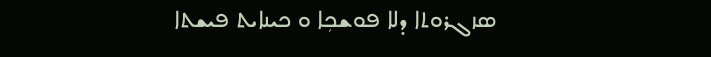ܣܙܓܪܘܬܐ ܕܠܐ ܦܘܫܟܼܐ ܘ ܟܝܢܐܝܬ ܦܝܫܬܐ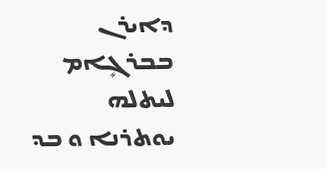ܕܐܝܪܢ ܒܒܪܓܻܐܡ  ܠܝܬܠܗ ܝܘܬܪܢܐ ܘ ܒܕ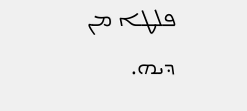ܦܠܛܐ ܡܢ ܕܝܗ.